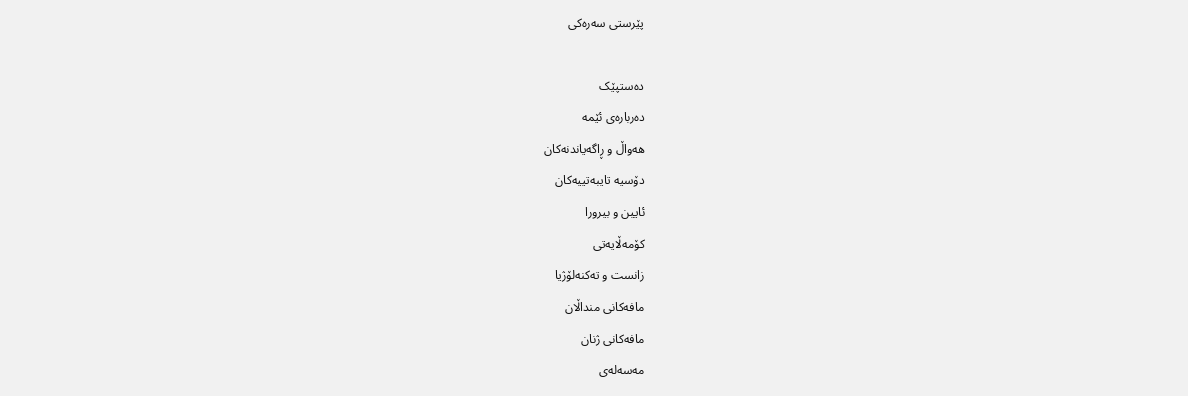پێرستی سه‌ره‌کی

ده‌ستپێک
ده‌رباره‌ی ئێمه‌
هه‌واڵ و ڕاگه‌یاندنه‌کان
دۆسیه‌ تایبه‌تییه‌کان
ئایین و بیرورا
کۆمه‌ڵایه‌تی
زانست و ته‌کنه‌لۆژیا
مافه‌کانی منداڵان
مافه‌کانی ژنان
مه‌سه‌له‌ی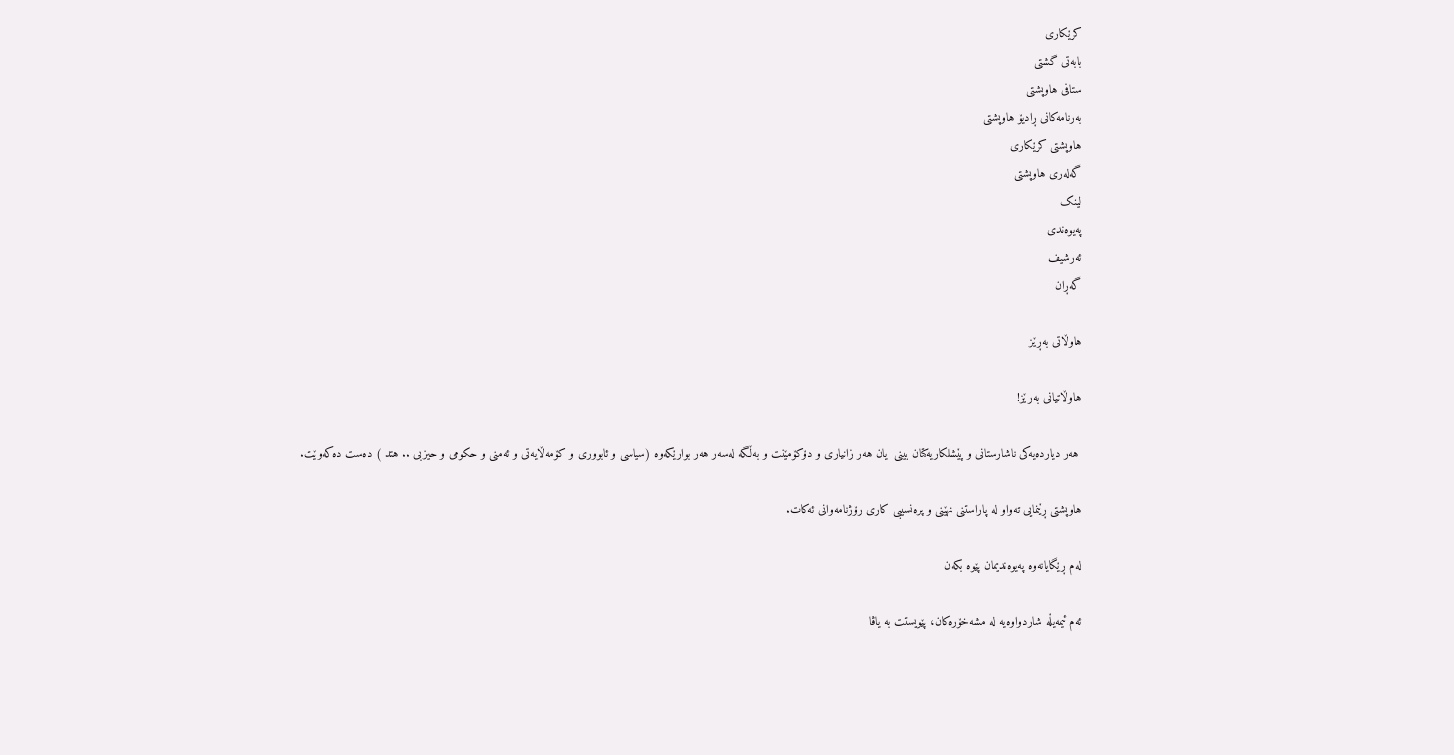کرێکاری
بابه‌تی گشتی
ستافی هاوپشتی
به‌رنامه‌کانی ڕادیۆ هاوپشتی
هاوپشتی کرێکاری
گه‌له‌ری هاوپشتی
لینک
په‌یوه‌ندی
ئه‌رشیف
گه‌ڕان

هاوڵاتی به‌ڕێز

هاوڵاتیانی به‌رێز!

 هه‌ر دیارده‌یه‌کی ناشارستانی و پێشلکاریه‌کتان بینی  یان هه‌ر زانیاری و دۆکۆمێنت و به‌ڵگه‌ له‌سه‌ر هه‌ر بوارێکه‌وه‌ (سیاسی و ئابووری‌ و كۆمه‌ڵایه‌تی و ئه‌منی‌ و حكومی‌ و حیزبی .. هتد ) ده‌ست ده‌که‌وێت.

هاوپشتی ڕێنمایی ته‌واو له‌‌ پاراستنی نهێنی و پره‌نسیبی کاری رۆژنامه‌وانی ئه‌کات.

له‌م ڕێگایانه‌وه‌ په‌یوه‌ندیمان پێوه‌ بکه‌ن

ئه‌م ئیمه‌یڵه‌ شاردواوه‌یه‌ له‌ مشه‌خۆره‌کان، پێویستت به‌ یاڤا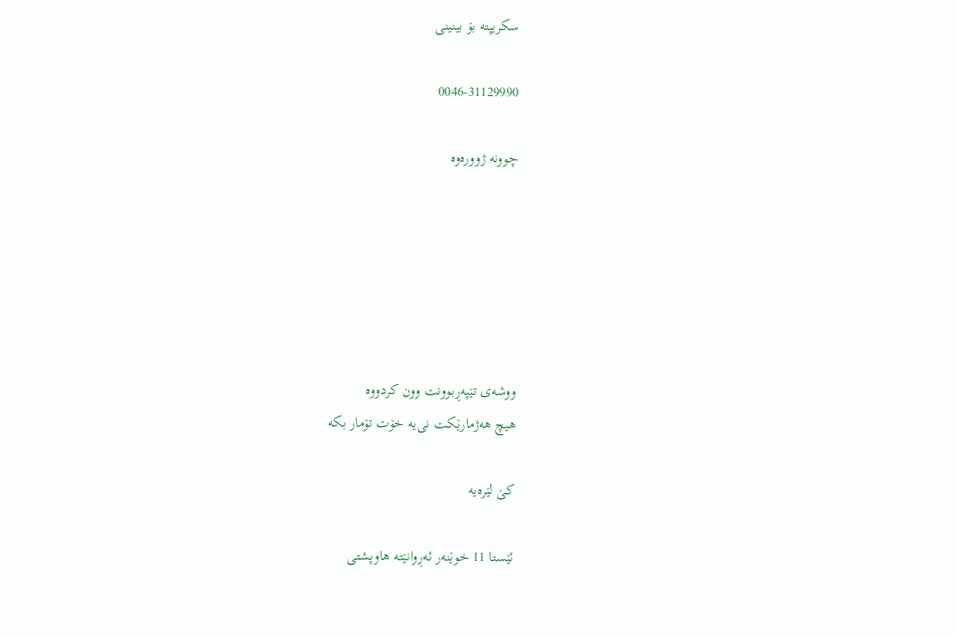سکریپته‌ بۆ بینینی

0046-31129990

چوونه‌ ژووره‌وه‌






ووشه‌ی تێپه‌ڕبوونت وون کردووه
هیچ هه‌ژمارێکت نی‌یه خۆت تۆمار بکه

کێ لێره‌یه‌

ئێستا 11 خوێنه‌ر ئه‌ڕوانێته‌ هاوپشتی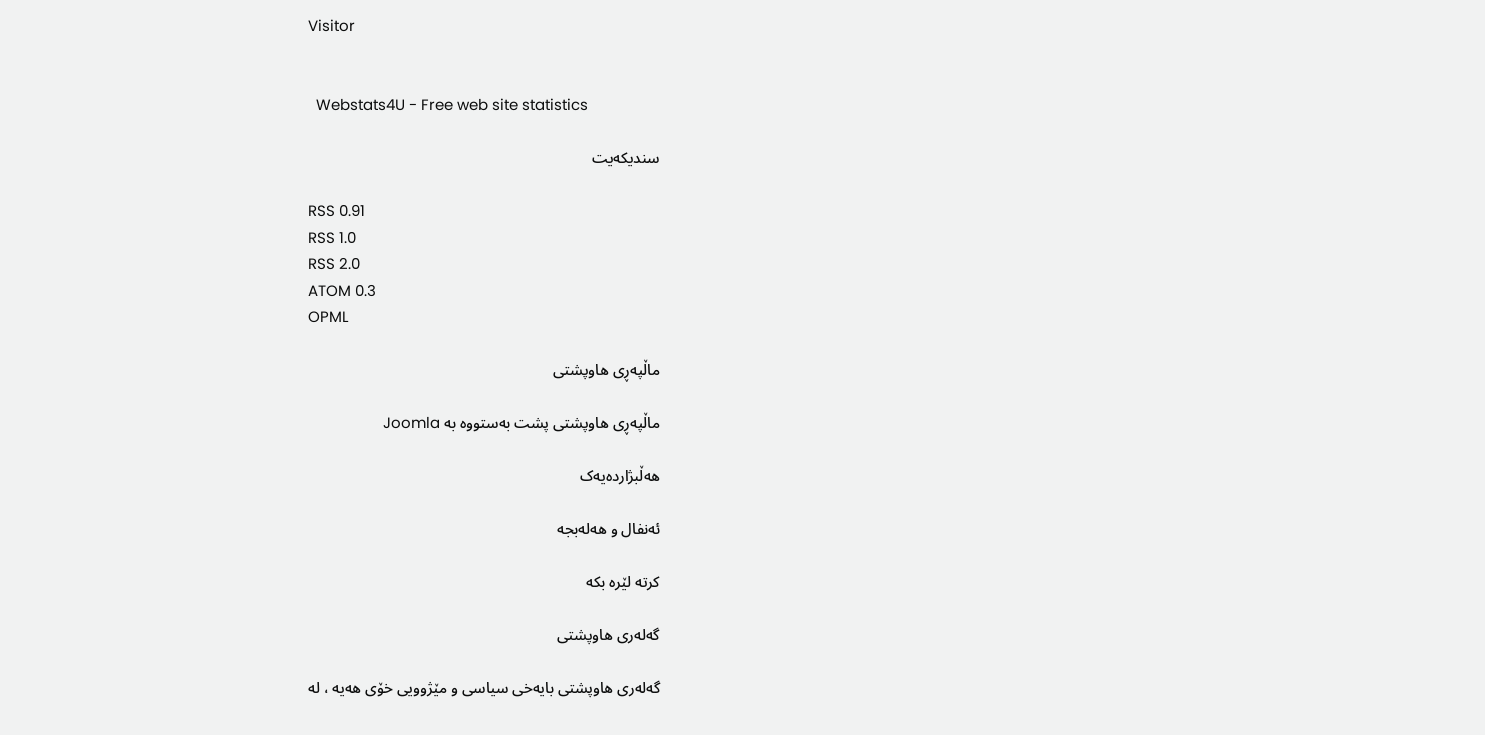Visitor


  Webstats4U - Free web site statistics

سندیکه‌یت

RSS 0.91
RSS 1.0
RSS 2.0
ATOM 0.3
OPML

ماڵپه‌ڕی هاوپشتی

ماڵپه‌ڕی هاوپشتی پشت به‌ستووه‌ به‌ Joomla

هه‌ڵبژارده‌یه‌ک

ئه‌نفال و هه‌له‌بجه‌

کرته‌ لێره‌ بکه‌

گه‌له‌ری هاوپشتی

گه‌له‌ری هاوپشتی بایه‌خی سیاسی و مێژوویی خۆی هه‌یه‌ ، له‌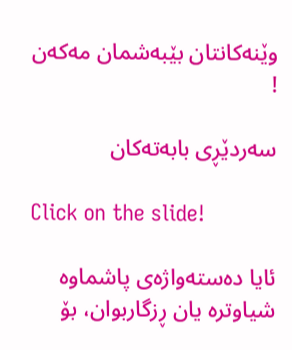وێنه‌کانتان بێبه‌شمان مه‌که‌ن !

سه‌ردێڕی بابه‌ته‌کان

Click on the slide!

ئایا ده‌سته‌واژه‌ی پاشماوه‌ شیاوتره‌ یان ڕزگاربوان، بۆ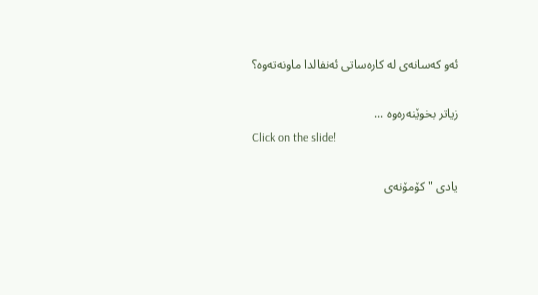ئه‌و که‌سانه‌ی له‌ کاره‌ساتی ئه‌نفالدا ماونه‌ته‌وه‌؟

زیاتر بخوێنه‌ره‌وه ...
Click on the slide!

یادی " کۆمۆنه‌ی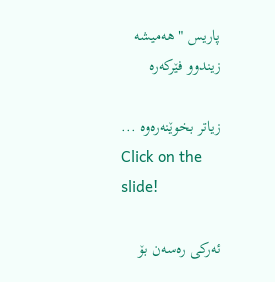پاریس " هه‌میشه‌ زیندوو فێرکه‌ره‌

زیاتر بخوێنه‌ره‌وه ...
Click on the slide!

ئه‌رکی ره‌سه‌ن بۆ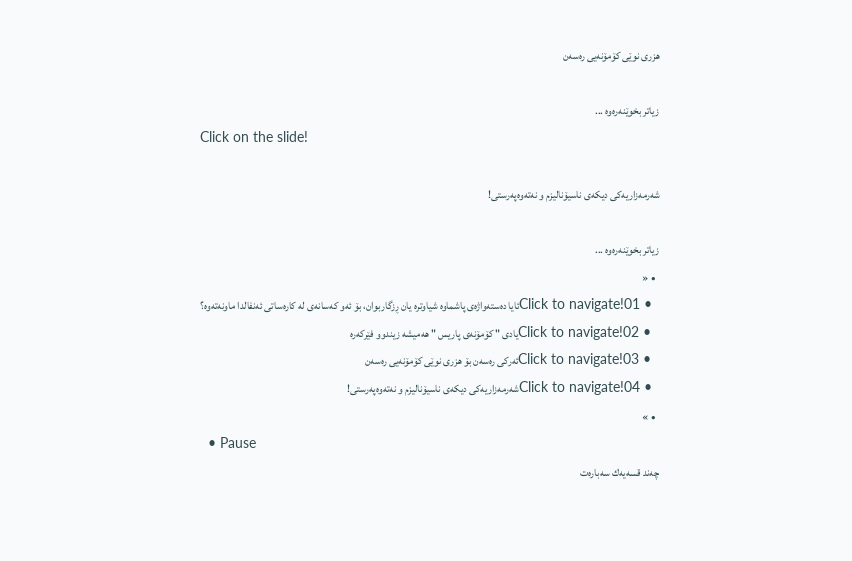هزری نوێی کۆمۆنه‌یی ره‌سه‌ن

زیاتر بخوێنه‌ره‌وه ...
Click on the slide!

شه‌رمه‌زاریه‌کی دیکه‌ی ناسیۆنالیزم و نه‌ته‌وه‌په‌رستی!

زیاتر بخوێنه‌ره‌وه ...
  • «
  • Click to navigate!01ئایا ده‌سته‌واژه‌ی پاشماوه‌ شیاوتره‌ یان ڕزگاربوان، بۆ ئه‌و که‌سانه‌ی له‌ کاره‌ساتی ئه‌نفالدا ماونه‌ته‌وه‌؟
  • Click to navigate!02یادی " کۆمۆنه‌ی پاریس " هه‌میشه‌ زیندوو فێرکه‌ره‌
  • Click to navigate!03ئه‌رکی ره‌سه‌ن بۆ هزری نوێی کۆمۆنه‌یی ره‌سه‌ن
  • Click to navigate!04شه‌رمه‌زاریه‌کی دیکه‌ی ناسیۆنالیزم و نه‌ته‌وه‌په‌رستی!
  • »
  • Pause
چه‌ند قسه‌یه‌ك سه‌باره‌ت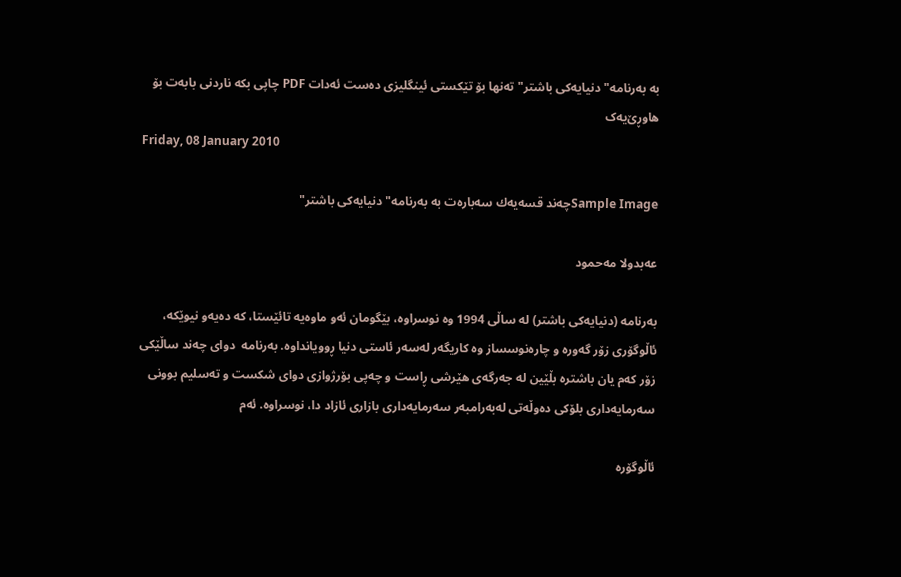به‌ به‌رنامه‌" دنیایه‌كی باشتر" ته‌نها بۆ تێکستی ئینگلیزی ده‌ست ئه‌دات PDF چاپی بکه ناردنی بابه‌ت بۆ هاوڕێ‌یه‌ک
Friday, 08 January 2010

Sample Imageچه‌ند قسه‌یه‌ك سه‌باره‌ت به‌ به‌رنامه‌" دنیایه‌كی باشتر"

عه‌بدولا مه‌حمود

به‌رنامه‌ (دنیایه‌كی باشتر) له‌ ساڵی 1994 وه‌ نوسراوه‌، بێگومان ئه‌و ماوه‌یه‌ تائێستا، كه‌ ده‌یه‌و نیوێكه‌، ئاڵوگۆری زۆر گه‌وره‌ و چاره‌نوسساز وه‌ كاریگه‌ر له‌سه‌ر ئاستی دنیا ڕوویانداوه‌. به‌رنامه‌  دوای چه‌ند ساڵێكی زۆر كه‌م یان باشتره‌ بڵێین له‌ جه‌رگه‌ی هێرشی ڕاست و چه‌پی بۆرژوازی دوای شكست و ته‌سلیم بوونی سه‌رمایه‌داری بلۆكی ده‌وڵه‌تی له‌به‌رامبه‌ر سه‌رمایه‌داری بازاری ئازاد دا، نوسراوه‌. ئه‌م

ئاڵوگۆره‌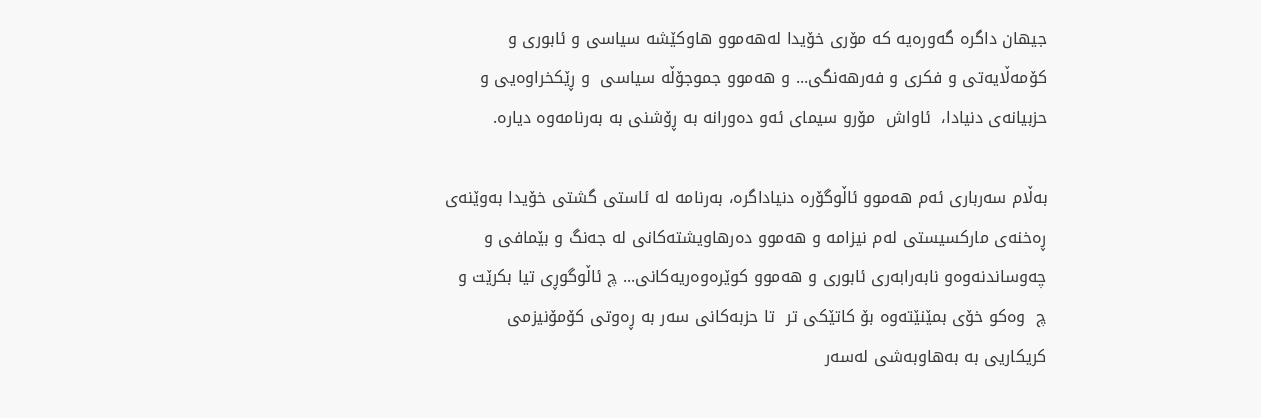جیهان داگره‌ گه‌وره‌یه‌ كه‌ مۆری خۆیدا له‌هه‌موو هاوكێشه‌ سیاسی و ئابوری و كۆمه‌ڵایه‌تی و فكری و فه‌رهه‌نگی... و هه‌موو جموجۆڵه‌ سیاسی  و ڕێكخراوه‌یی و حزبیانه‌ی دنیادا،  ئاواش  مۆرو سیمای ئه‌و ده‌ورانه‌ به‌ ڕۆشنی به‌ به‌رنامه‌وه‌ دیاره‌.

به‌ڵام سه‌رباری ئه‌م هه‌موو ئاڵوگۆره‌ دنیاداگره‌، به‌رنامه‌ له‌ ئاستی گشتی خۆیدا به‌وێنه‌ی ڕه‌خنه‌ی ماركسیستی له‌م نیزامه‌ و هه‌موو ده‌رهاویشته‌كانی له‌ جه‌نگ و بێمافی و چه‌وساندنه‌وه‌و نابه‌رابه‌ری ئابوری و هه‌موو كوێره‌وه‌ریه‌كانی... چ ئاڵوگوڕی تیا بكرێت و چ  وه‌كو خۆی بمێنێته‌وه‌ بۆ كاتێكی تر  تا حزبه‌كانی سه‌ر به‌ ڕه‌وتی كۆمۆنیزمی كریكاریی به‌ به‌هاوبه‌شی له‌سه‌ر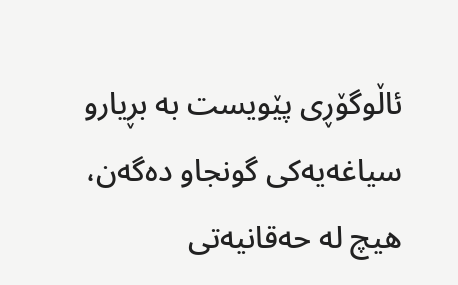ئاڵوگۆڕی پێویست به‌ بڕیارو سیاغه‌یه‌كی گونجاو ده‌گه‌ن، هیچ له‌ حه‌قانیه‌تی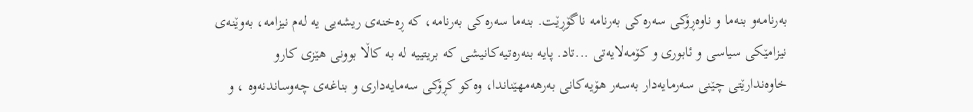به‌رنامه‌و بنه‌ما و ناوه‌ڕۆكی سه‌ره‌كی به‌رنامه‌ ناگۆڕێت. بنه‌ما سه‌ره‌كی به‌رنامه‌، كه‌ ڕه‌خنه‌ی ریشه‌یی یه‌ له‌م نیزامه‌، به‌وێنه‌ی نیزامێكی سیاسی و ئابوری و كۆمه‌لایه‌تی ...تاد. پایه‌ بنه‌ره‌تیه‌كانیشی كه‌ بریتییه‌ له‌ به‌ كاڵا بوونی هێزی كارو خاوه‌ندارێتی چێنی سه‌رمایه‌دار به‌سه‌ر هۆیه‌كانی به‌رهه‌مهێناندا، وه‌كو كڕۆكی سه‌مایه‌داری و بناغه‌ی چه‌وساندنه‌وه‌ ، و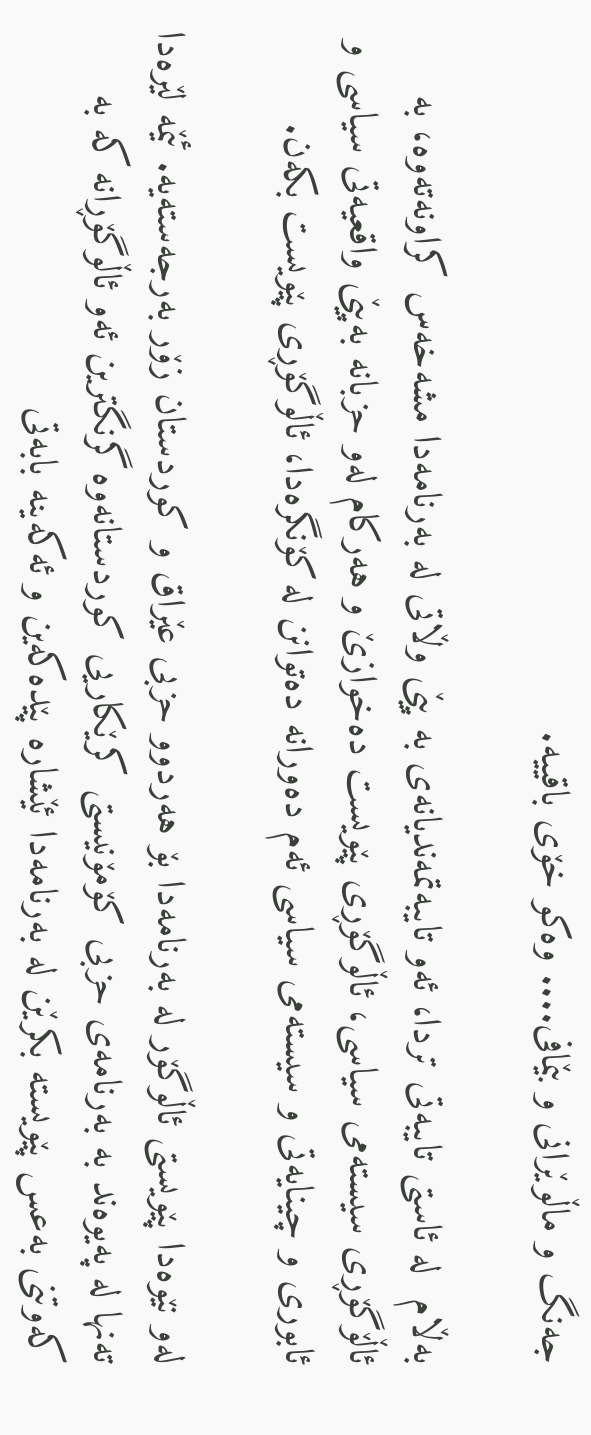جه‌نگ و ماڵوێرانی و بێمافی.... وه‌كو خۆی باقییه‌.

به‌ڵام  له‌ ئاستی تایبه‌تی تردا، ئه‌و تایبه‌تمه‌ندیانه‌ی به‌ پێی وڵاتی له‌ به‌رنامه‌دا مشه‌خه‌س كراونه‌ته‌وه‌، به‌ ئاڵۆگۆڕی سیسته‌می سیاسی، ئاڵوگۆڕی پێویست ده‌خوازێ و هه‌ركام له‌و حزبانه‌ به‌پێی واقعیه‌تی سیاسی و ئابوری و چینایه‌تی و سیسته‌می سیاسی ئه‌م ده‌ورانه‌ ده‌توانن له‌ كۆنگره‌دا، ئاڵوگۆڕی پێویست بكه‌ن.

له‌و نێوه‌دا پێویستی ئاڵوگۆر له‌ به‌رنامه‌دا بۆ هه‌ردوو حزبی عێراق و كوردستان زۆر به‌رجه‌سته‌یه‌. ئێمه‌ لێره‌دا ته‌نها له‌ په‌یوه‌ند به‌ به‌رنامه‌ی حزبی كۆمۆنیستی كرێكاریی كوردستانه‌وه‌ گرنگترین ئه‌و ئاڵوگۆڕانه‌ كه‌ به‌ كه‌وتنی به‌عس پێویسته‌ بكرێن له‌ به‌رنامه‌دا ئێشاره‌ پێده‌كه‌ین و ئه‌كه‌ینه‌ بابه‌تی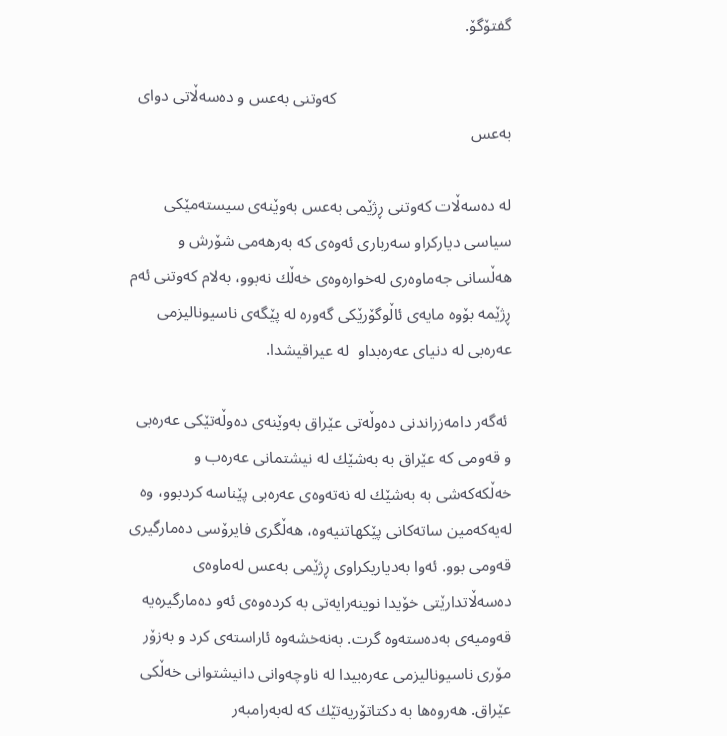گفتۆگۆ.

                                          كه‌وتنی به‌عس و ده‌سه‌ڵاتی دوای به‌عس

له‌ ده‌سه‌ڵات كه‌وتنی ڕژێمی به‌عس به‌وێنه‌ی سیسته‌مێكی سیاسی دیاركراو سه‌رباری ئه‌وه‌ی كه‌ به‌رهه‌می شۆرش و هه‌ڵسانی جه‌ماوه‌ری له‌خواره‌وه‌ی خه‌ڵك نه‌بوو، به‌لام كه‌وتنی ئه‌م ڕژێمه‌ بۆوه‌ مایه‌ی ئاڵوگۆرێكی گه‌وره‌ له‌ پێگه‌ی ناسیونالیزمی عه‌ره‌بی له‌ دنیای عه‌ره‌بداو  له‌ عیراقیشدا.

 ئه‌گه‌ر دامه‌زراندنی ده‌وڵه‌تی عێراق به‌وێنه‌ی ده‌وڵه‌تێكی عه‌ره‌بی و قه‌ومی كه‌ عێراق به‌ به‌شێك له‌ نیشتمانی عه‌ره‌ب و خه‌ڵكه‌كه‌شی به‌ به‌شێك له‌ نه‌ته‌وه‌ی عه‌ره‌بی پێناسه‌ كردبوو، وه‌ له‌یه‌كه‌مین ساته‌كانی پێكهاتنیه‌وه‌، هه‌ڵگری فایرۆسی ده‌مارگیری قه‌ومی بوو. ئه‌وا به‌دیاریكراوی ڕژێمی به‌عس له‌ماوه‌ی ده‌سه‌ڵاتدارێتی خۆیدا نوینه‌رایه‌تی به‌ كرده‌وه‌ی ئه‌و ده‌مارگیره‌یه‌ قه‌ومیه‌ی به‌ده‌سته‌وه‌ گرت. به‌نه‌خشه‌وه‌ ئاراسته‌ی كرد و به‌زۆر مۆری ناسیونالیزمی عه‌ره‌بیدا له‌ ناوچه‌وانی دانیشتوانی خه‌ڵكی عێراق. هه‌روه‌ها به‌ دكتاتۆریه‌تێك كه‌ له‌به‌رامبه‌ر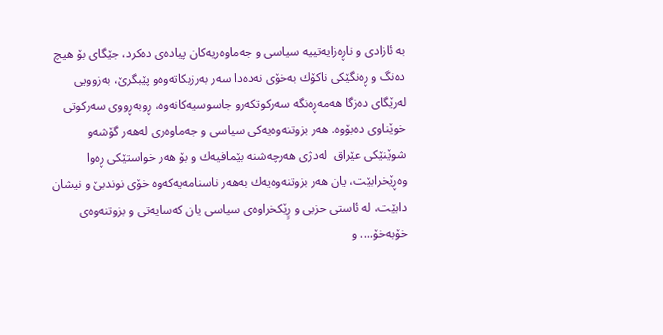به‌ ئازادی و ناڕه‌زایه‌تییه‌ سیاسی و جه‌ماوه‌ریه‌كان پیاده‌ی ده‌كرد، جێگای بۆ هیچ ده‌نگ و ڕه‌نگێكی ناكۆك به‌خۆی نه‌ده‌دا سه‌ر به‌رزبكاته‌وه‌و پێبگرێ، به‌زوویی له‌رێگای ده‌زگا هه‌مه‌ڕه‌نگه‌ سه‌ركوتكه‌رو جاسوسیه‌كانه‌وه‌، ڕوبه‌ڕووی سه‌ركوتی خوێناوی ده‌بۆوه‌. هه‌ر بزوتنه‌وه‌یه‌كی سیاسی و جه‌ماوه‌ری له‌هه‌ر گۆشه‌و شوێنێكی عێراق  له‌دژی هه‌رچه‌شنه‌ بێمافیه‌ك و بۆ هه‌ر خواستێكی ڕه‌وا وه‌ڕێخرابێت، یان هه‌ر بزوتنه‌وه‌یه‌ك به‌هه‌ر ناسنامه‌یه‌كه‌وه‌ خۆی نوندبێ و نیشان دابێت، له‌ ئاستی حزبی و رٍێكخراوه‌ی سیاسی یان كه‌سایه‌تی و بزوتنه‌وه‌ی خۆبه‌خۆ.... و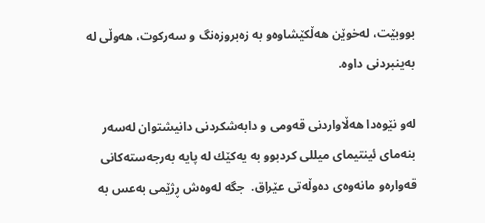بووبێت، له‌خوێن هه‌ڵكێشاوه‌و به‌ زه‌بروزه‌نگ و سه‌ركوت، هه‌وڵی له‌ به‌ینبردنی داوه‌.

له‌و نێوه‌دا هه‌ڵاواردنی قه‌ومی و دابه‌شكردنی دانیشتوان له‌سه‌ر بنه‌مای ئینتیمای میللی كردبوو به‌ یه‌كێك له‌ پایه‌ به‌رجه‌سته‌كانی  قه‌واره‌و مانه‌وه‌ی ده‌وڵه‌تی عێراق.  جگه‌ له‌وه‌ش ڕژێمی به‌عس به‌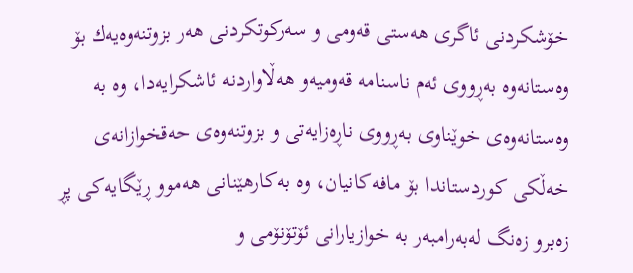خۆشكردنی ئاگری هه‌ستی قه‌ومی و سه‌ركوتكردنی هه‌ر بزوتنه‌وه‌یه‌ك بۆ وه‌ستانه‌وه‌ به‌ڕووی ئه‌م ناسنامه‌ قه‌ومیه‌و هه‌ڵاواردنه‌ ئاشكرایه‌دا، وه‌ به‌ وه‌ستانه‌وه‌ی خوێناوی به‌ڕووی ناڕه‌زایه‌تی و بزوتنه‌وه‌ی حه‌قخوازانه‌ی خه‌ڵكی كوردستاندا بۆ مافه‌كانیان، وه‌ به‌كارهێنانی هه‌موو ڕێگایه‌كی پڕ زه‌برو زه‌نگ له‌به‌رامبه‌ر به‌ خوازیارانی ئۆتۆنۆمی و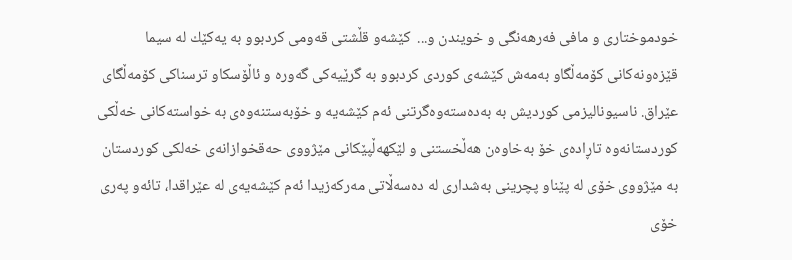خودموختاری و مافی فه‌رهه‌نگی و خویندن و...  كێشه‌و قڵشتی قه‌ومی كردبوو به‌ یه‌كێك له‌ سیما قێزه‌ونه‌كانی كۆمه‌ڵگاو به‌مه‌ش كێشه‌ی كوردی كردبوو به‌ گرێیه‌كی گه‌وره‌ و ئاڵۆسكاو ترسناكی كۆمه‌ڵگای عێراق. ناسیونالیزمی كوردیش به‌ به‌ده‌سته‌وه‌گرتنی ئه‌م كێشه‌یه‌ و خۆبه‌ستنه‌وه‌ی به‌ خواسته‌كانی خه‌ڵكی كوردستانه‌وه‌ تاڕاده‌ی خۆ به‌خاوه‌ن هه‌ڵخستنی و لێكهه‌ڵپێكانی مێژووی حه‌قخوازانه‌ی خه‌لكی كوردستان به‌ مێژووی خۆی له‌ پێناو پچرینی به‌شداری له‌ ده‌سه‌ڵاتی مه‌ركه‌زیدا ئه‌م كێشه‌یه‌ی له‌ عێراقدا، تائه‌و په‌ری خۆی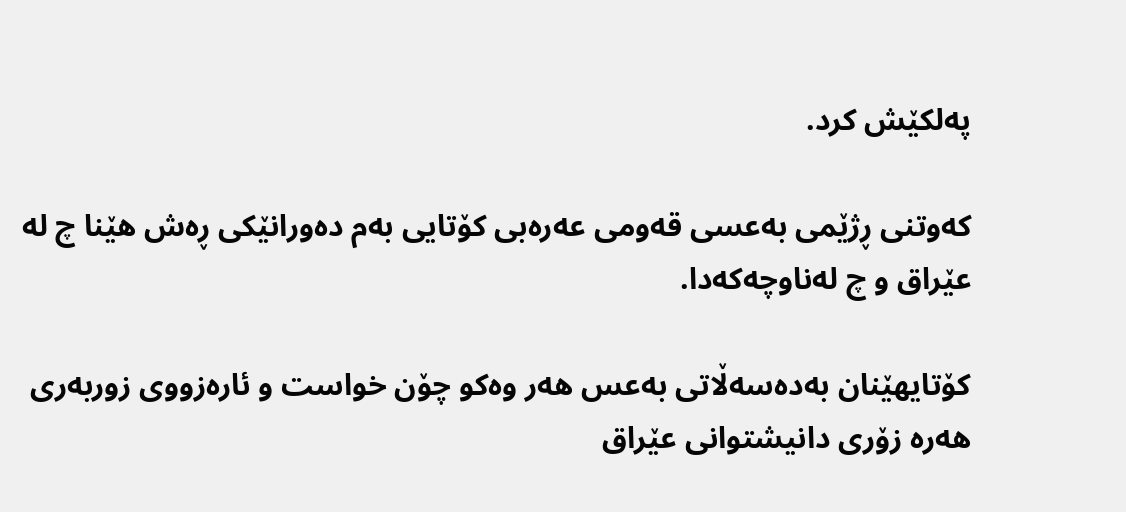په‌لكێش كرد.

كه‌وتنی ڕژێمی به‌عسی قه‌ومی عه‌ره‌بی كۆتایی به‌م ده‌ورانێكی ڕه‌ش هێنا چ له‌ عێراق و چ له‌ناوچه‌كه‌دا.

كۆتایهێنان به‌ده‌سه‌ڵاتی به‌عس هه‌ر وه‌كو چۆن خواست و ئاره‌زووی زوربه‌ری هه‌ره‌ زۆری دانیشتوانی عێراق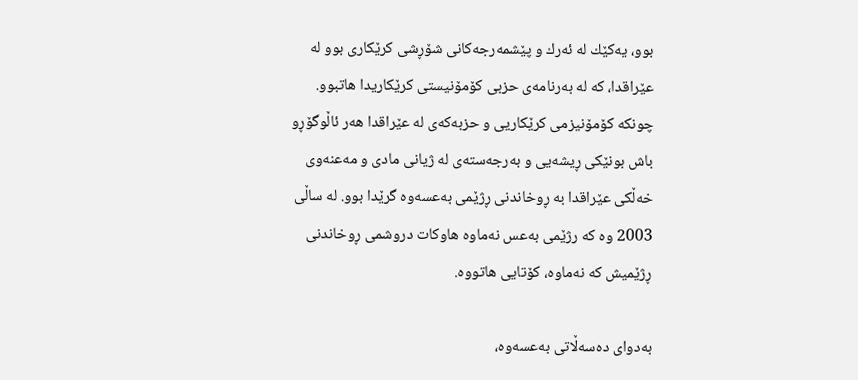بوو، یه‌كێك له‌ ئه‌رك و پێشمه‌رجه‌كانی شۆڕشی كرێكاری بوو له‌ عێراقدا، كه‌ له‌ به‌رنامه‌ی حزبی كۆمۆنیستی كرێكاریدا هاتبوو. چونكه‌ كۆمۆنیزمی كرێكاریی و حزبه‌كه‌ی له‌ عێراقدا هه‌ر ئاڵوگۆڕو باش بونێكی ڕیشه‌یی و به‌رجه‌سته‌ی له‌ ژیانی مادی و مه‌عنه‌وی خه‌ڵكی عێراقدا به‌ ڕوخاندنی ڕژێمی به‌عسه‌وه‌ گرێدا بوو. له‌ ساڵی 2003 وه‌ كه‌ رژێمی به‌عس نه‌ماوه‌ هاوكات دروشمی ڕوخاندنی ڕژێمیش كه‌ نه‌ماوه‌، كۆتایی هاتووه‌.

به‌دوای ده‌سه‌ڵاتی به‌عسه‌وه‌،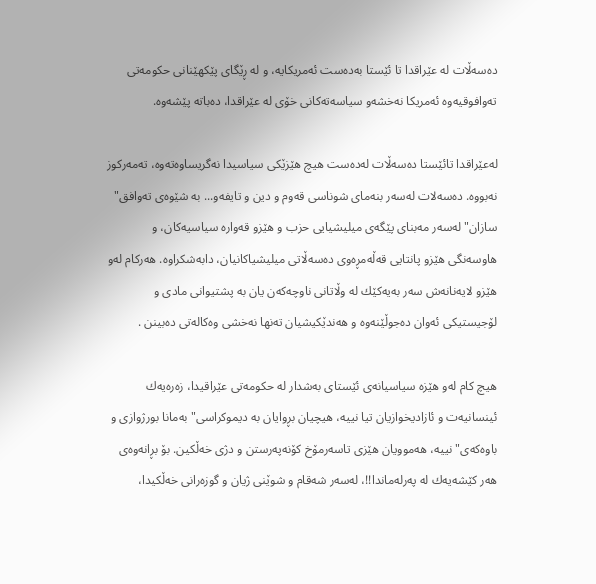ده‌سه‌ڵات له‌ عێراقدا تا ئێستا به‌ده‌ست ئه‌مریكایه‌، و له‌ ڕێگای پێكهێنانی حكومه‌تی ته‌وافوقیه‌وه‌ ئه‌مریكا نه‌خشه‌و سیاسه‌ته‌كانی خۆی له‌ عێراقدا، ده‌باته‌ پێشه‌وه‌.

له‌عێراقدا تائێستا ده‌سه‌ڵات له‌ده‌ست هیچ هێزێكی سیاسیدا نه‌گریساوه‌ته‌وه‌، ته‌مه‌ركوز نه‌بووه‌. ده‌سه‌لات له‌سه‌ر بنه‌مای شوناسی قه‌وم و دین و تایفه‌و... به‌ شێوه‌ی ته‌وافق" سازان" له‌سه‌ر مه‌بنای پێگه‌ی میلیشیایی حزب و هێزو قه‌واره‌ سیاسیه‌كان، و هاوسه‌نگی هێزو پانتایی قه‌ڵه‌مڕه‌وی ده‌سه‌ڵاتی میلیشیاكانیان، دابه‌شكراوه‌. هه‌ركام له‌و هێزو لایه‌نانه‌ش سه‌ر به‌یه‌كێك له‌ وڵاتانی ناوچه‌كه‌ن یان به‌ پشتیوانی مادی و لۆجیستیكی ئه‌وان ده‌جوڵێنه‌وه‌ و هه‌ندێكیشیان ته‌نها نه‌خشی وه‌كاله‌تی ده‌بینن .

هیچ كام له‌و هێزه‌ سیاسیانه‌ی ئێستای به‌شدار له‌ حكومه‌تی عێراقیدا، زه‌ره‌یه‌ك ئینسانیه‌ت و ئازادیخوازیان تیا نییه‌، هیچیان بڕوایان به‌ دیموكراسی" به‌مانا بورژوازی و باوه‌كه‌ی" نییه‌، هه‌موویان هێزی تاسه‌رمۆخ كۆنه‌په‌رستن و دژی خه‌ڵكین. بۆ بڕانه‌وه‌ی هه‌ر كێشه‌یه‌ك له‌ په‌رله‌ماندا!!، له‌سه‌ر شه‌قام و شوێنی ژیان و گوزه‌رانی خه‌ڵكیدا،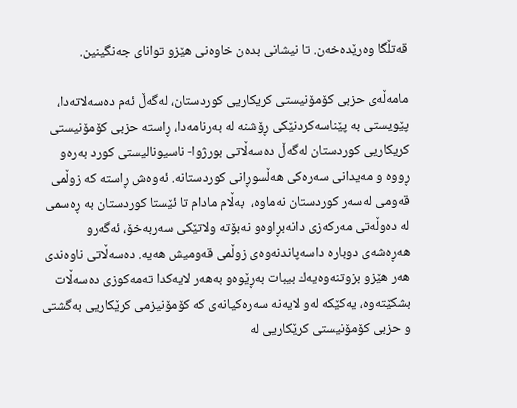قه‌تڵگا وه‌رێده‌خه‌ن. تا نیشانی بده‌ن خاوه‌نی هێزو توانای جه‌نگینین.

مامه‌ڵه‌ی حزبی كۆمۆنیستی كریكاریی كوردستان، له‌گه‌ڵ ئه‌م ده‌سه‌لاته‌دا، پێویستی به‌ پێناسه‌كردنێكی ڕۆشنه‌ له‌ به‌رنامه‌دا، ڕاسته‌ حزبی كۆمۆنیستی كریكاریی كوردستان له‌گه‌ڵ ده‌سه‌ڵاتی بورژوا- ناسیونالیستی كورد به‌ره‌و ڕووه‌ و مه‌یدانی سه‌ره‌كی هه‌ڵسوڕانی كوردستانه‌. ئه‌وه‌ش ڕاسته‌ كه‌ زوڵمی قه‌ومی له‌سه‌ر كوردستان نه‌ماوه‌،  به‌ڵام مادام تا ئێستا كوردستان به‌ ڕه‌سمی له‌ ده‌وڵه‌تی مه‌ركه‌زی دانه‌بڕاوه‌و نه‌بۆته‌ ولاتێكی سه‌ربه‌خۆ، ئه‌گه‌رو  هه‌ڕه‌شه‌ی دوباره‌ داسه‌پاندنه‌وه‌ی زوڵمی قه‌ومیش هه‌یه‌. ده‌سه‌ڵاتی ناوه‌ندی هه‌ر هێزو بزوتنه‌وه‌یه‌ك بیبات به‌ڕێوه‌و به‌هه‌ر لایه‌كدا ته‌مه‌كوزی ده‌سه‌ڵات بشكێته‌وه‌، یه‌كێكه‌ له‌و لایه‌نه‌ سه‌ره‌كیانه‌ی كه‌ كۆمۆنیزمی كرێكاریی به‌گشتی و حزبی كۆمۆنیستی كرێكاریی له‌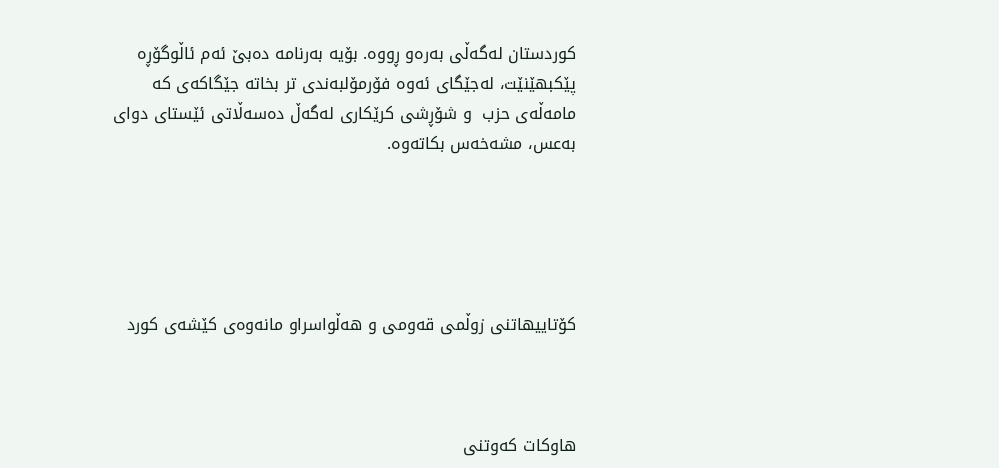كوردستان له‌گه‌ڵی به‌ره‌و ڕووه‌. بۆیه‌ به‌رنامه‌ ده‌بێ ئه‌م ئاڵوگۆڕه‌ پێكبهێنێت، له‌جێگای ئه‌وه‌ فۆرمۆلبه‌ندی تر بخاته‌ جێگاكه‌ی كه‌ مامه‌ڵه‌ی حزب  و شۆڕشی كرێكاری له‌گه‌ڵ ده‌سه‌ڵاتی ئێستای دوای به‌عس، مشه‌خه‌س بكاته‌وه‌.





كۆتاییهاتنی زوڵمی قه‌ومی و هه‌ڵواسراو مانه‌وه‌ی كێشه‌ی كورد



هاوكات كه‌وتنی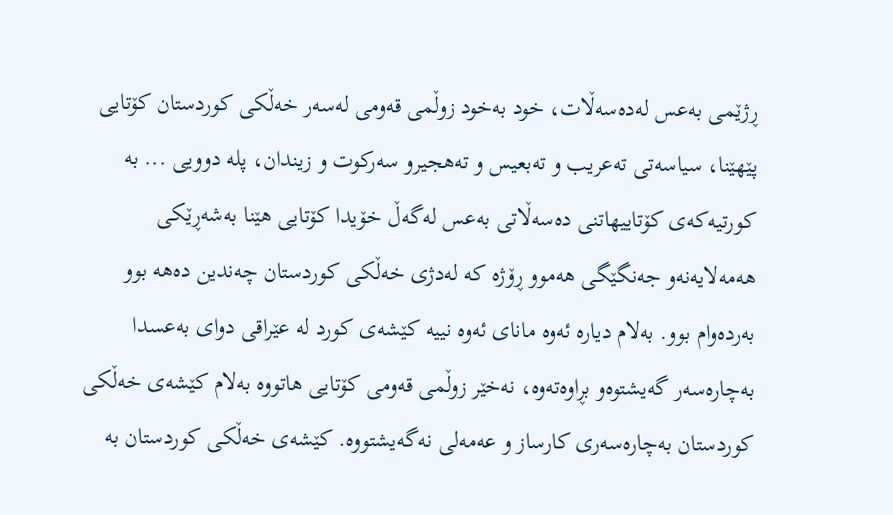ڕژێمی به‌عس له‌ده‌سه‌ڵات، خود به‌خود زوڵمی قه‌ومی له‌سه‌ر خه‌ڵكی كوردستان كۆتایی پێهێنا، سیاسه‌تی ته‌عریب و ته‌بعیس و ته‌هجیرو سه‌ركوت و زیندان، پله‌ دوویی ... به‌ كورتیه‌كه‌ی كۆتاییهاتنی ده‌سه‌ڵاتی به‌عس له‌گه‌ڵ خۆیدا كۆتایی هێنا به‌شه‌ڕێكی هه‌مه‌لایه‌نه‌و جه‌نگێگی هه‌موو ڕۆژه‌ كه‌ له‌دژی خه‌ڵكی كوردستان چه‌ندین ده‌هه‌ بوو به‌رده‌وام بوو. به‌لام دیاره‌ ئه‌وه‌ مانای ئه‌وه‌ نییه‌ كێشه‌ی كورد له‌ عێراقی دوای به‌عسدا به‌چاره‌سه‌ر گه‌یشتوه‌و بڕاوه‌ته‌وه‌، نه‌خێر زوڵمی قه‌ومی كۆتایی هاتووه‌ به‌لام كێشه‌ی خه‌ڵكی كوردستان به‌چاره‌سه‌ری كارساز و عه‌مه‌لی نه‌گه‌یشتووه‌. كێشه‌ی خه‌ڵكی كوردستان به‌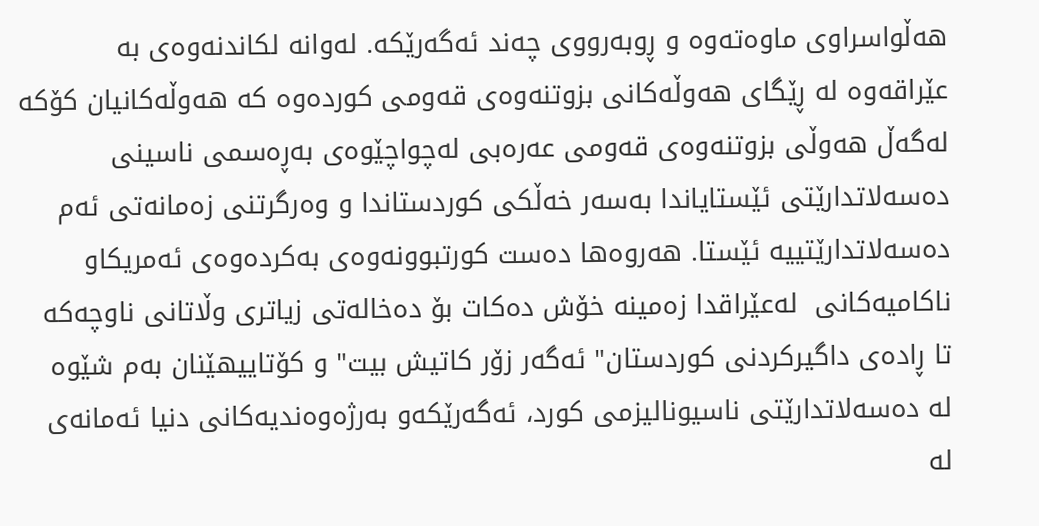هه‌ڵواسراوی ماوه‌ته‌وه‌ و ڕوبه‌رووی چه‌ند ئه‌گه‌رێكه‌. له‌وانه‌ لكاندنه‌وه‌ی به‌ عێراقه‌وه‌ له‌ ڕێگای هه‌وڵه‌كانی بزوتنه‌وه‌ی قه‌ومی كورده‌وه‌ كه‌ هه‌وڵه‌كانیان كۆكه‌ له‌گه‌ڵ هه‌وڵی بزوتنه‌وه‌ی قه‌ومی عه‌ره‌بی له‌چواچێوه‌ی به‌ڕه‌سمی ناسینی ده‌سه‌لاتدارێتی ئێستایاندا به‌سه‌ر خه‌ڵكی كوردستاندا و وه‌رگرتنی زه‌مانه‌تی ئه‌م ده‌سه‌لاتدارێتییه‌ ئێستا. هه‌روه‌ها ده‌ست كورتبوونه‌وه‌ی به‌كرده‌وه‌ی ئه‌مریكاو ناكامیه‌كانی  له‌عێراقدا زه‌مینه‌ خۆش ده‌كات بۆ ده‌خاله‌تی زیاتری وڵاتانی ناوچه‌كه‌ تا ڕاده‌ی داگیركردنی كوردستان" ئه‌گه‌ر زۆر كاتیش بیت" و كۆتاییهێنان به‌م شێوه‌ له‌ ده‌سه‌لاتدارێتی ناسیونالیزمی كورد، ئه‌گه‌رێكه‌و به‌رژه‌وه‌ندیه‌كانی دنیا ئه‌مانه‌ی له‌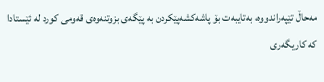مه‌حاڵ تێپه‌راندووه‌، به‌تایبه‌ت بۆ پاشه‌كشه‌پێكردن به‌ پێگه‌ی بزوتنه‌وه‌ی قه‌ومی كورد له‌ ئێستادا كه‌ كاریگه‌ری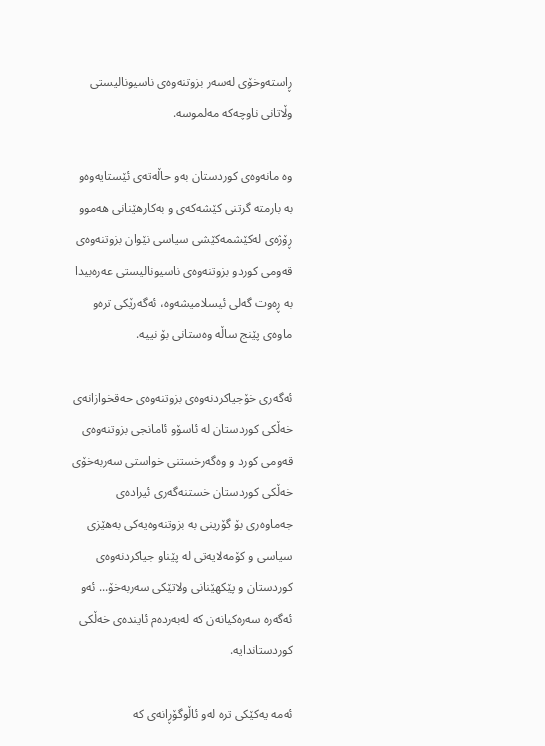ڕاسته‌وخۆی له‌سه‌ر بزوتنه‌وه‌ی ناسیونالیستی وڵاتانی ناوچه‌كه‌ مه‌لموسه‌.

وه‌ مانه‌وه‌ی كوردستان به‌و حاڵه‌ته‌ی ئێستایه‌وه‌و به‌ بارمته‌ گرتنی كێشه‌كه‌ی و به‌كارهێنانی هه‌موو ڕۆژه‌ی له‌كێشمه‌كێشی سیاسی نێوان بزوتنه‌وه‌ی قه‌ومی كوردو بزوتنه‌وه‌ی ناسیونالیستی عه‌ره‌بیدا به‌ ڕه‌وت گه‌لی ئیسلامیشه‌وه‌، ئه‌گه‌رێكی تره‌و ماوه‌ی پێنج ساڵه‌ وه‌ستانی بۆ نییه‌.

ئه‌گه‌ری خۆجیاكردنه‌وه‌ی بزوتنه‌وه‌ی حه‌قخوازانه‌ی خه‌ڵكی كوردستان له‌ ئاسۆو ئامانجی بزوتنه‌وه‌ی قه‌ومی كورد و وه‌گه‌رخستنی خواستی سه‌ربه‌خۆی خه‌ڵكی كوردستان خستنه‌گه‌ری ئیراده‌ی جه‌ماوه‌ری بۆ گۆرینی به‌ بزوتنه‌وه‌یه‌كی به‌هێزی  سیاسی و كۆمه‌لایه‌تی له‌ پێناو جیاكردنه‌وه‌ی كوردستان و پێكهێنانی ولاتێكی سه‌ربه‌خۆ... ئه‌و ئه‌گه‌ره‌ سه‌ره‌كیانه‌ن كه‌ له‌به‌رده‌م ئاینده‌ی خه‌ڵكی كوردستاندایه‌.

ئه‌مه‌ یه‌كێكی تره‌ له‌و ئاڵوگۆڕانه‌ی كه‌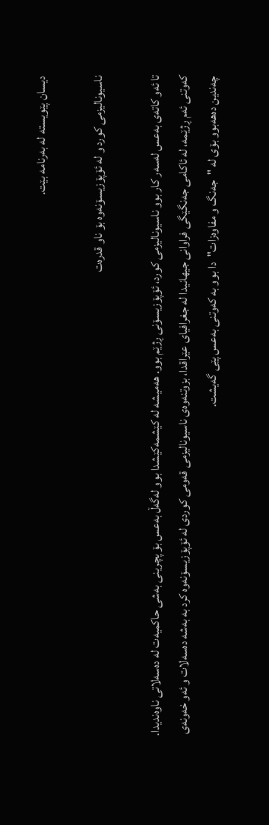دیسان پێویسته‌ له‌ به‌رنامه‌ بێت.

ناسیونالیزمی كورد و له‌ ئۆپۆزیسۆنه‌وه‌ بۆ ناو قدره‌ت

تا ئه‌و كاته‌ی به‌عس له‌سه‌ر كار بوو ناسیونالیزمی كورد، ئۆپۆزیسۆنی ڕژێم بوو. هه‌میشه‌ له‌ كێشمه‌كێشدا بوو له‌گه‌ڵ به‌عس بۆ پچرینی به‌شی حاكمیه‌ت له‌ ده‌سه‌لاتی ناوه‌ندیدا. كه‌وتنی ئه‌م ڕژێمه‌، له‌ ئاكامی جه‌نگێگی فراوانی جیهانیدا له‌ جغرافیای عێراقدا، بزوتنه‌وه‌ی ناسیونالیزمی قه‌ومی كوردی له‌ ئۆپۆزیسۆنه‌وه‌ كرد به‌ به‌شه‌ ده‌سه‌لات و ئه‌و خه‌ونه‌ی چه‌ندین ده‌هه‌بوو بۆی له‌ "جه‌نگ و مفاوه‌زات"دا بوو به‌ كه‌وتنی به‌عس پێی گه‌یشت.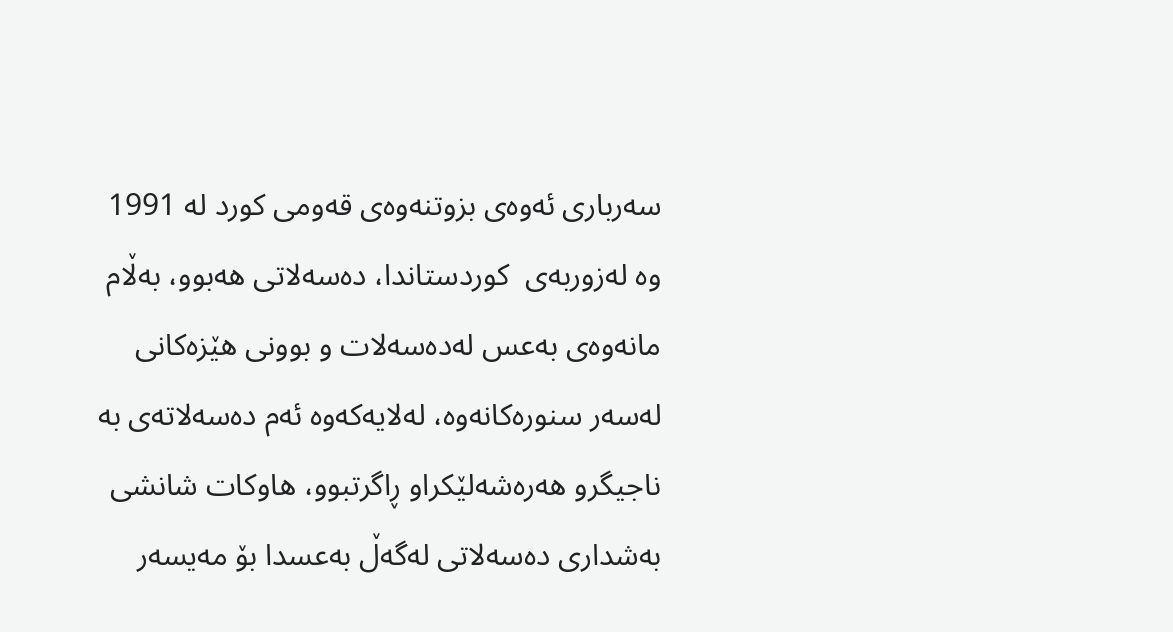سه‌رباری ئه‌وه‌ی بزوتنه‌وه‌ی قه‌ومی كورد له‌ 1991 وه‌ له‌زوربه‌ی  كوردستاندا، ده‌سه‌لاتی هه‌بوو، به‌ڵام مانه‌وه‌ی به‌عس له‌ده‌سه‌لات و بوونی هێزه‌كانی له‌سه‌ر سنوره‌كانه‌وه‌، له‌لایه‌كه‌وه‌ ئه‌م ده‌سه‌لاته‌ی به‌ ناجیگرو هه‌ره‌شه‌لێكراو ڕاگرتبوو، هاوكات شانشی به‌شداری ده‌سه‌لاتی له‌گه‌ڵ به‌عسدا بۆ مه‌یسه‌ر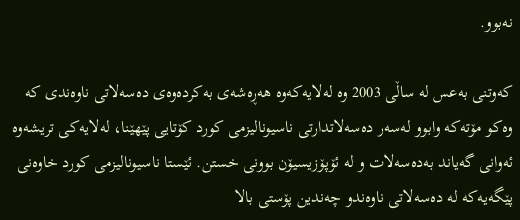نه‌بوو.

كه‌وتنی به‌عس له‌ ساڵی 2003 وه‌ له‌لایه‌كه‌وه‌ هه‌ڕه‌شه‌ی به‌كرده‌وه‌ی ده‌سه‌لاتی ناوه‌ندی كه‌ وه‌كو مۆته‌كه‌ وابوو له‌سه‌ر ده‌سه‌لاتدارتی ناسیونالیزمی كورد كۆتایی پێهێنا، له‌لایه‌كی تریشه‌وه‌ ئه‌وانی گه‌یاند به‌ده‌سه‌لات و له‌ ئۆپۆزیسیۆن بوونی خستن. ئێستا ناسیونالیزمی كورد خاوه‌نی پێگه‌یه‌كه‌ له‌ ده‌سه‌لاتی ناوه‌ندو چه‌ندین پۆستی بالا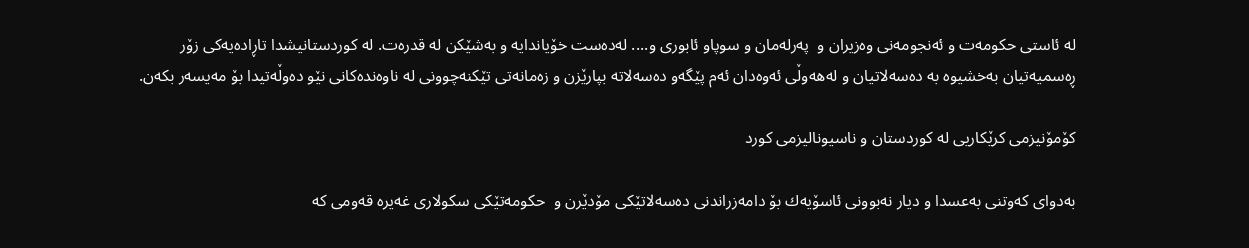له‌ ئاستی حكومه‌ت و ئه‌نجومه‌نی وه‌زیران و  په‌رله‌مان و سوپاو ئابوری و.... له‌ده‌ست خۆیاندایه‌ و به‌شێكن له‌ قدره‌ت. له‌ كوردستانیشدا تاڕاده‌یه‌كی زۆر ڕه‌سمیه‌تیان به‌خشیوه‌ به‌ ده‌سه‌لاتیان و له‌هه‌وڵی ئه‌وه‌دان ئه‌م پێگه‌و ده‌سه‌لاته‌ بپارێزن و زه‌مانه‌تی تێكنه‌چوونی له‌ ناوه‌نده‌كانی نێو ده‌وڵه‌تیدا بۆ مه‌یسه‌ر بكه‌ن.

كۆمۆنیزمی كرێكاریی له‌ كوردستان و ناسیونالیزمی كورد

به‌دوای كه‌وتنی به‌عسدا و دیار نه‌بوونی ئاسۆیه‌ك بۆ دامه‌زراندنی ده‌سه‌لاتێكی مۆدێرن و  حكومه‌تێكی سكولاری غه‌یره‌ قه‌ومی كه‌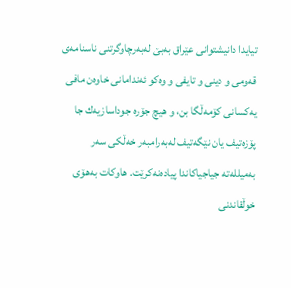تیایدا دانیشتوانی عێراق به‌بێ له‌به‌رچاوگرتنی ناسنامه‌ی قه‌ومی و دینی و تایفی و وه‌كو ئه‌ندامانی خاوه‌ن مافی یه‌كسانی كۆمه‌ڵگا بن، و هیچ جۆره‌ جوداسازیه‌ك جا پۆزه‌تیف یان نێگه‌تیف له‌به‌رامبه‌ر خه‌ڵكی سه‌ر به‌میلله‌ته‌ جیاجیاكاندا پیاده‌نه‌كرێت. هاوكات به‌هۆی  خوڵقاندنی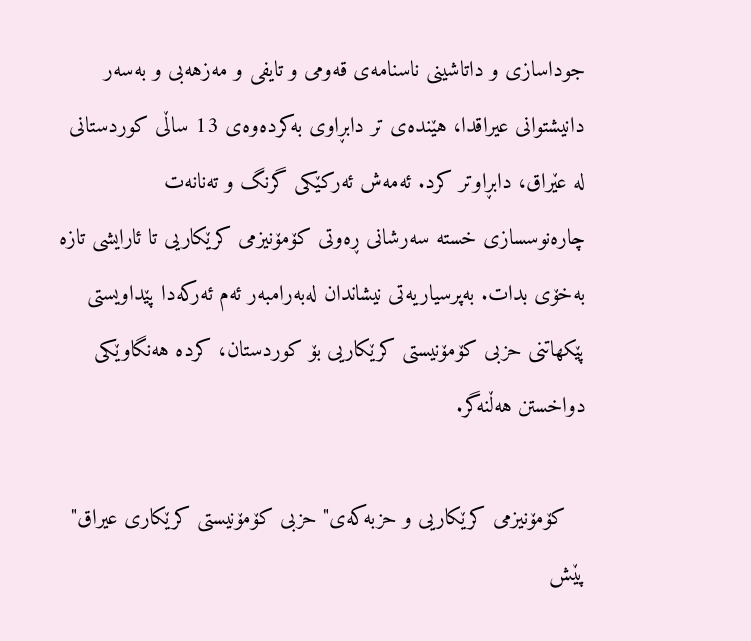جوداسازی و داتاشینی ناسنامه‌ی قه‌ومی و تایفی و مه‌زهه‌بی و به‌سه‌ر دانیشتوانی عیراقدا، هێنده‌ی تر دابڕاوی به‌كرده‌وه‌ی 13 ساڵی كوردستانی له‌ عێراق، دابڕاوتر كرد. ئه‌مه‌ش ئه‌ركێكی گرنگ و ته‌نانه‌ت چاره‌نوسسازی خسته‌ سه‌رشانی ڕه‌وتی كۆمۆنیزمی كرێكاریی تا ئارایشی تازه‌ به‌خۆی بدات. به‌پرسیاریه‌تی نیشاندان له‌به‌رامبه‌ر ئه‌م ئه‌ركه‌دا پێداویستی پێكهاتنی حزبی كۆمۆنیستی كرێكاریی بۆ كوردستان، كرده‌ هه‌نگاوێكی دواخستن هه‌ڵنه‌گر.

   كۆمۆنیزمی كرێكاریی و حزبه‌كه‌ی" حزبی كۆمۆنیستی كرێكاری عیراق" پێش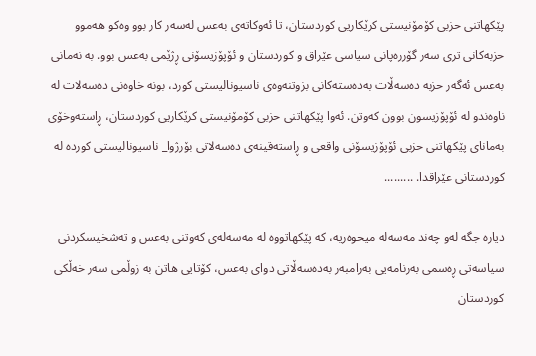پێكهاتنی حزبی كۆمۆنیستی كرێكاریی كوردستان، تا ئه‌وكاته‌ی به‌عس له‌سه‌ر كار بوو وه‌كو هه‌موو حزبه‌كانی تری سه‌ر گۆرره‌پانی سیاسی عێراق و كوردستان و ئۆپۆزیسۆنی ڕژێمی به‌عس بوو. به‌ نه‌مانی به‌عس ئه‌گه‌ر حزبه‌ ده‌سه‌ڵات به‌ده‌سته‌كانی بزوتنه‌وه‌ی ناسیونالیستی كورد، بونه‌ خاوه‌نی ده‌سه‌لات له‌ ناوه‌ندو له‌ ئۆپۆزیسون بوون كه‌وتن. ئه‌وا پێكهاتنی حزبی كۆمۆنیستی كرێكاریی كوردستان، ڕاسته‌وخۆی به‌مانای پێكهاتنی حزبی ئۆپۆزیسۆنی واقعی و ڕاسته‌قینه‌ی ده‌سه‌لاتی بۆرژوا_ ناسیونالیستی كورده‌ له‌ كوردستانی عێراقدا. .........

دیاره‌ جگه‌ له‌و چه‌ند مه‌سه‌له‌ میحوه‌ریه‌، كه‌ پێكهاتووه‌ له‌ مه‌سه‌له‌ی كه‌وتنی به‌عس و ته‌شخیسكردنی سیاسه‌تی ڕه‌سمی به‌رنامه‌یی به‌رامبه‌ر به‌ده‌سه‌ڵاتی دوای به‌عس، كۆتایی هاتن به‌ زوڵمی سه‌ر خه‌ڵكی كوردستان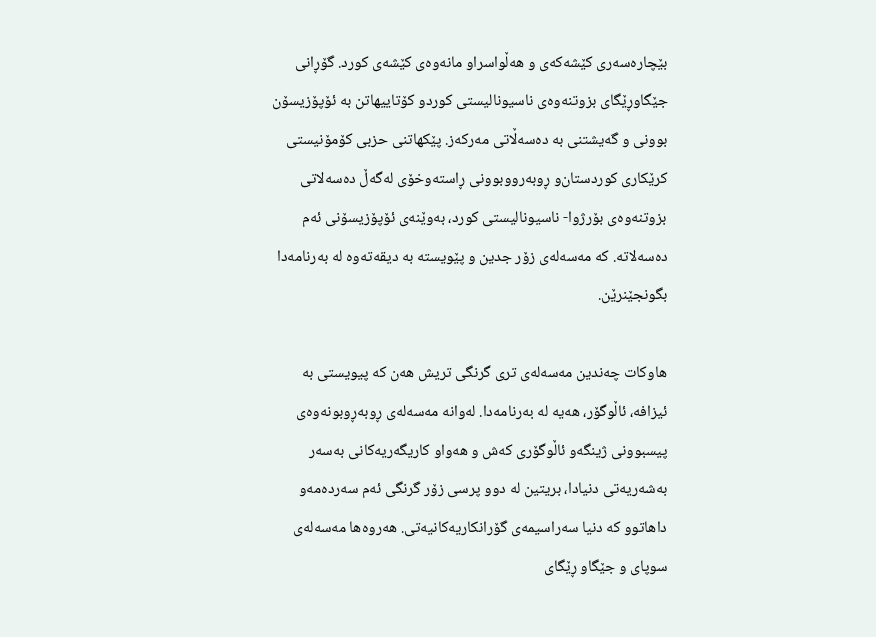بێچاره‌سه‌ری كێشه‌كه‌ی و هه‌ڵواسراو مانه‌وه‌ی كێشه‌ی كورد. گۆڕانی جێگاوڕێگای بزوتنه‌وه‌ی ناسیونالیستی كوردو كۆتاییهاتن به‌ ئۆپۆزیسۆن بوونی و گه‌یشتنی به‌ ده‌سه‌ڵاتی مه‌ركه‌ز. پێكهاتنی حزبی كۆمۆنیستی كرێكاری كوردستان‌و ڕوبه‌رووبوونی ڕاسته‌وخۆی له‌گه‌ڵ ده‌سه‌لاتی بزوتنه‌وه‌ی بۆرژوا- ناسیونالیستی كورد، به‌وێنه‌ی ئۆپۆزیسۆنی ئه‌م ده‌سه‌لاته‌. كه‌ مه‌سه‌له‌ی زۆر جدین و پێویسته‌ به‌ دیقه‌ته‌وه‌ له‌ به‌رنامه‌دا بگونجێنرێن.

هاوكات چه‌ندین مه‌سه‌له‌ی تری گرنگی تریش هه‌ن كه‌ پیویستی به‌ ئیزافه‌، ئاڵوگۆر، هه‌یه‌ له‌ به‌رنامه‌دا. له‌وانه‌ مه‌سه‌له‌ی ڕوبه‌ڕوبونه‌وه‌ی پیسبوونی ژینگه‌و ئاڵوگۆری كه‌ش و هه‌واو كاریگه‌ریه‌كانی به‌سه‌ر به‌شه‌ریه‌تی دنیادا، بریتین له‌ دوو پرسی زۆر گرنگی ئه‌م سه‌رده‌مه‌و داهاتوو كه‌ دنیا سه‌راسیمه‌ی گۆرانكاریه‌كانیه‌تی. هه‌روه‌ها مه‌سه‌له‌ی سوپای و جێگاو ڕێگای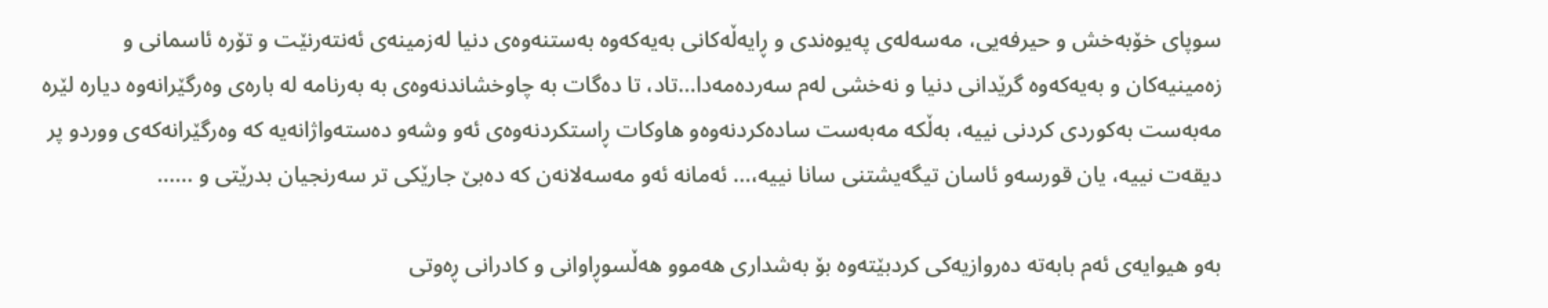سوپای خۆبه‌خش و حیرفه‌یی، مه‌سه‌له‌ی په‌یوه‌ندی و ڕایه‌ڵه‌كانی به‌یه‌كه‌وه‌ به‌ستنه‌وه‌ی دنیا له‌زمینه‌ی ئه‌نته‌رنێت و تۆره‌ ئاسمانی و زه‌مینیه‌كان و به‌یه‌كه‌وه‌ گرێدانی دنیا و نه‌خشی له‌م سه‌رده‌مه‌دا...تاد، تا ده‌گات به‌ چاوخشاندنه‌وه‌ی به‌ به‌رنامه‌ له‌ باره‌ی وه‌رگێرانه‌وه‌ دیاره‌ لێره‌ مه‌به‌ست به‌كوردی كردنی نییه‌، به‌ڵكه‌ مه‌به‌ست ساده‌كردنه‌وه‌و هاوكات ڕاستكردنه‌وه‌ی ئه‌و وشه‌و ده‌سته‌واژانه‌یه‌ كه‌ وه‌رگێرانه‌كه‌ی ووردو پر دیقه‌ت نییه‌، یان قورسه‌و ئاسان تیگه‌یشتنی سانا نییه‌،... ئه‌مانه‌ ئه‌و مه‌سه‌لانه‌ن كه‌ ده‌بێ جارێكی تر سه‌رنجیان بدرێتی و ......

به‌و هیوایه‌ی ئه‌م بابه‌ته‌ ده‌روازیه‌كی كردبێته‌وه‌ بۆ به‌شداری هه‌موو هه‌ڵسوڕاوانی و كادرانی ڕه‌وتی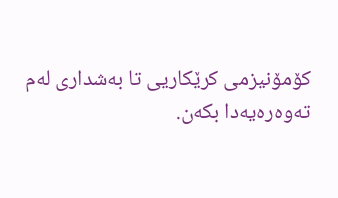كۆمۆنیزمی كرێكاریی تا به‌شداری له‌م ته‌وه‌ره‌یه‌دا بكه‌ن.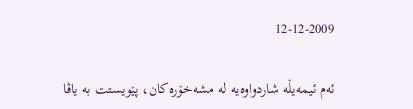12-12-2009

ئه‌م ئیمه‌یڵه‌ شاردواوه‌یه‌ له‌ مشه‌خۆره‌کان، پێویستت به‌ یاڤا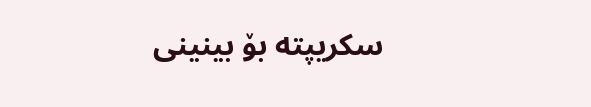سکریپته‌ بۆ بینینی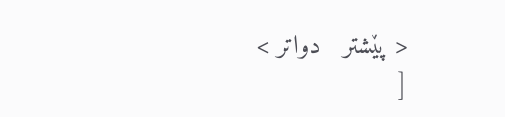< پێشتر   دواتر >
[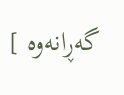گه‌ڕانه‌وه ]